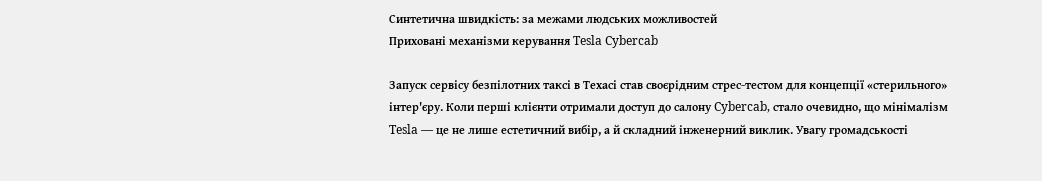Синтетична швидкість: за межами людських можливостей
Приховані механізми керування Tesla Cybercab

Запуск сервісу безпілотних таксі в Техасі став своєрідним стрес-тестом для концепції «стерильного» інтер'єру. Коли перші клієнти отримали доступ до салону Cybercab, стало очевидно, що мінімалізм Tesla — це не лише естетичний вибір, а й складний інженерний виклик. Увагу громадськості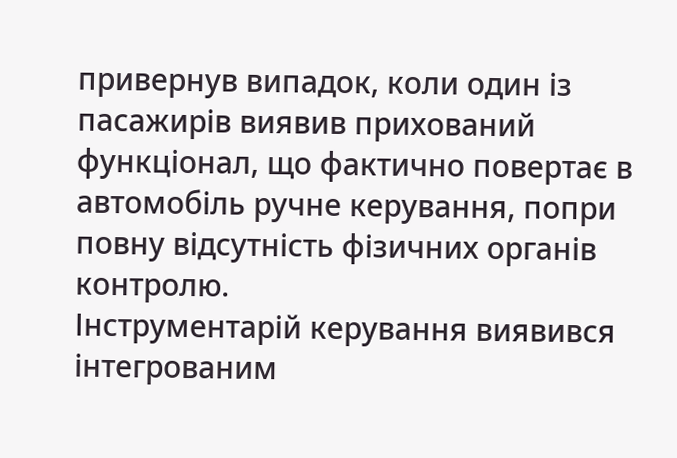привернув випадок, коли один із пасажирів виявив прихований функціонал, що фактично повертає в автомобіль ручне керування, попри повну відсутність фізичних органів контролю.
Інструментарій керування виявився інтегрованим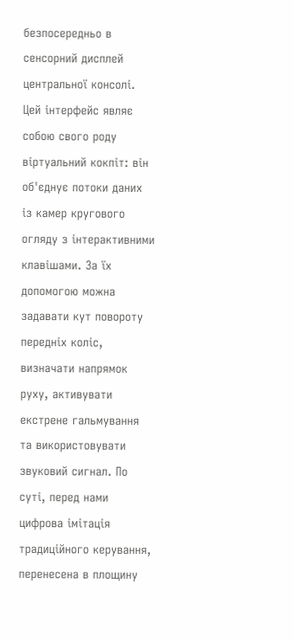безпосередньо в сенсорний дисплей центральної консолі. Цей інтерфейс являє собою свого роду віртуальний кокпіт: він об'єднує потоки даних із камер кругового огляду з інтерактивними клавішами. За їх допомогою можна задавати кут повороту передніх коліс, визначати напрямок руху, активувати екстрене гальмування та використовувати звуковий сигнал. По суті, перед нами цифрова імітація традиційного керування, перенесена в площину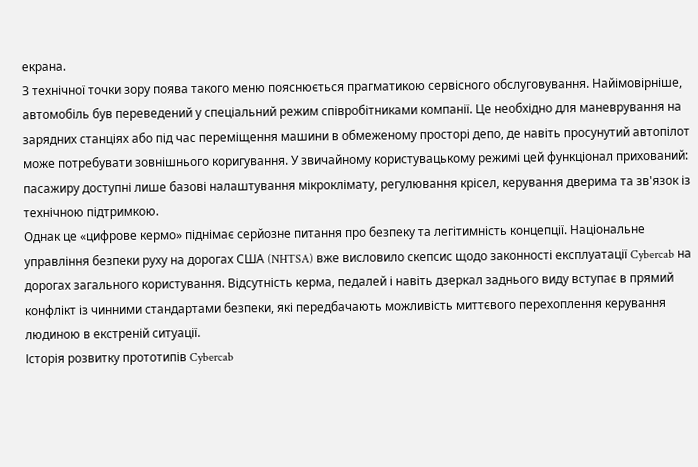екрана.
З технічної точки зору поява такого меню пояснюється прагматикою сервісного обслуговування. Найімовірніше, автомобіль був переведений у спеціальний режим співробітниками компанії. Це необхідно для маневрування на зарядних станціях або під час переміщення машини в обмеженому просторі депо, де навіть просунутий автопілот може потребувати зовнішнього коригування. У звичайному користувацькому режимі цей функціонал прихований: пасажиру доступні лише базові налаштування мікроклімату, регулювання крісел, керування дверима та зв'язок із технічною підтримкою.
Однак це «цифрове кермо» піднімає серйозне питання про безпеку та легітимність концепції. Національне управління безпеки руху на дорогах США (NHTSA) вже висловило скепсис щодо законності експлуатації Cybercab на дорогах загального користування. Відсутність керма, педалей і навіть дзеркал заднього виду вступає в прямий конфлікт із чинними стандартами безпеки, які передбачають можливість миттєвого перехоплення керування людиною в екстреній ситуації.
Історія розвитку прототипів Cybercab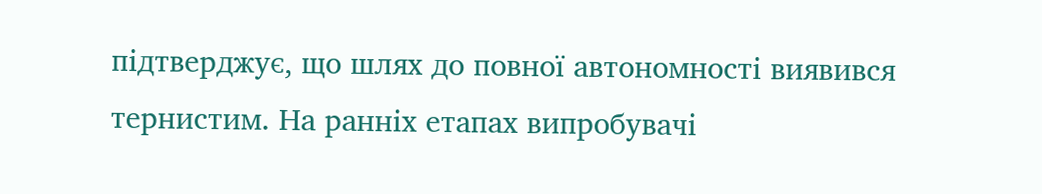підтверджує, що шлях до повної автономності виявився тернистим. На ранніх етапах випробувачі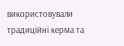використовували традиційні керма та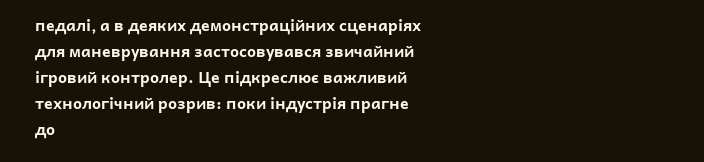педалі, а в деяких демонстраційних сценаріях для маневрування застосовувався звичайний ігровий контролер. Це підкреслює важливий технологічний розрив: поки індустрія прагне до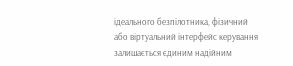ідеального безпілотника, фізичний або віртуальний інтерфейс керування залишається єдиним надійним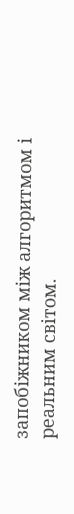запобіжником між алгоритмом і реальним світом.